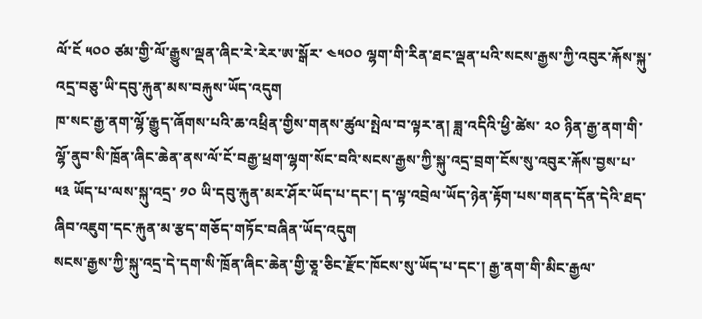ལོ་ངོ ༥༠༠ ཙམ་གྱི་ལོ་རྒྱུས་ལྡན་ཞིང་རེ་རེར་ཨ་སྒོར་ ༤༥༠༠ ལྷག་གི་རིན་ཐང་ལྡན་པའི་སངས་རྒྱས་ཀྱི་འབུར་རྐོས་སྐུ་འདྲ་བཅུ་ཡི་དབུ་རྐུན་མས་བརྐུས་ཡོད་འདུག
ཁ་སང་རྒྱ་ནག་ལྷོ་རྒྱུད་ཞོགས་པའི་ཆ་འཕྲིན་གྱིས་གནས་ཚུལ་སྤེལ་བ་ལྟར་ན། ཟླ་འདིའི་ཕྱི་ཚེས་ ༢༠ ཉིན་རྒྱ་ནག་གི་ལྷོ་ནུབ་སི་ཁྲོན་ཞིང་ཆེན་ནས་ལོ་ངོ་བརྒྱ་ཕྲག་ལྷག་སོང་བའི་སངས་རྒྱས་ཀྱི་སྐུ་འདྲ་བྲག་ངོས་སུ་འབུར་རྐོས་བྱས་པ་ ༥༣ ཡོད་པ་ལས་སྐུ་འདྲ་ ༡༠ ཡི་དབུ་རྐུན་མར་ཤོར་ཡོད་པ་དང་། ད་ལྟ་འབྲེལ་ཡོད་ཉེན་རྟོག་པས་གནད་དོན་དེའི་ཐད་ཞིབ་འཇུག་དང་རྐུན་མ་རྩད་གཅོད་གཏོང་བཞིན་ཡོད་འདུག
སངས་རྒྱས་ཀྱི་སྐུ་འདྲ་དེ་དག་སི་ཁྲོན་ཞིང་ཆེན་གྱི་ཅཱ་ཅིང་རྫོང་ཁོངས་སུ་ཡོད་པ་དང་། རྒྱ་ནག་གི་མིང་རྒྱལ་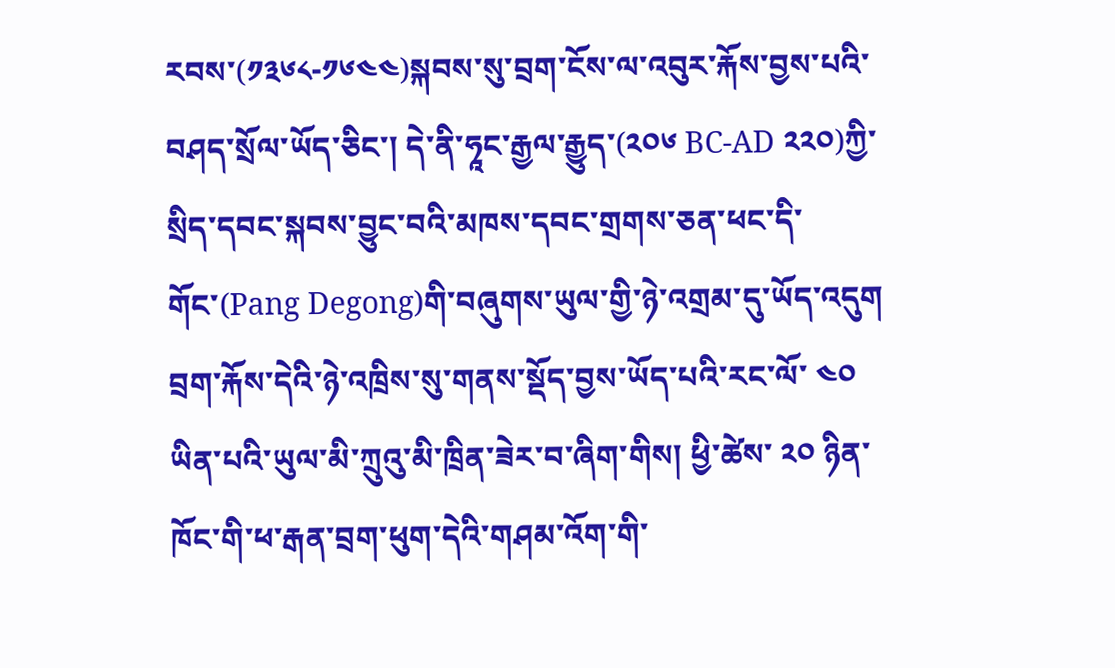རབས་(༡༣༦༨-༡༦༤༤)སྐབས་སུ་བྲག་ངོས་ལ་འབུར་རྐོས་བྱས་པའི་བཤད་སྲོལ་ཡོད་ཅིང་། དེ་ནི་ཧཱང་རྒྱལ་རྒྱུད་(༢༠༦ BC-AD ༢༢༠)ཀྱི་སྲིད་དབང་སྐབས་བྱུང་བའི་མཁས་དབང་གྲགས་ཅན་ཕང་དི་གོང་(Pang Degong)གི་བཞུགས་ཡུལ་གྱི་ཉེ་འགྲམ་དུ་ཡོད་འདུག
བྲག་རྐོས་དེའི་ཉེ་འཁྲིས་སུ་གནས་སྡོད་བྱས་ཡོད་པའི་རང་ལོ་ ༤༠ ཡིན་པའི་ཡུལ་མི་ཀྲུའུ་མི་ཁྲིན་ཟེར་བ་ཞིག་གིས། ཕྱི་ཚེས་ ༢༠ ཉིན་ཁོང་གི་ཕ་རྒན་བྲག་ཕུག་དེའི་གཤམ་འོག་གི་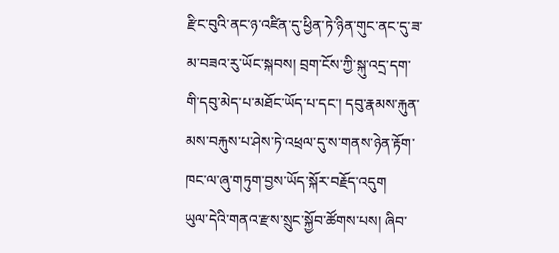རྫིང་བུའི་ནང་ཉ་འཛིན་དུ་ཕྱིན་ཏེ་ཉིན་གུང་ནང་དུ་ཟ་མ་བཟའ་རུ་ཡོང་སྐབས། བྲག་ངོས་ཀྱི་སྐུ་འདྲ་དག་གི་དབུ་མེད་པ་མཐོང་ཡོད་པ་དང་། དབུ་རྣམས་རྐུན་མས་བརྐུས་པ་ཤེས་ཏེ་འཕྲལ་དུ་ས་གནས་ཉེན་རྟོག་ཁང་ལ་ཞུ་གཏུག་བྱས་ཡོད་སྐོར་བརྗོད་འདུག
ཡུལ་དེའི་གནའ་རྫས་སྲུང་སྐྱོབ་ཚོགས་པས། ཞིབ་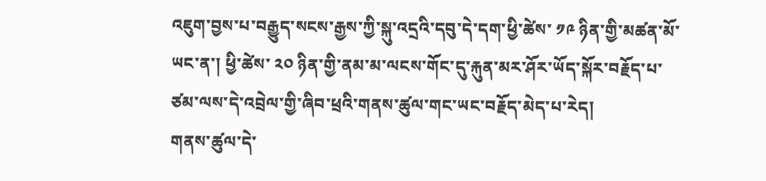འཇུག་བྱས་པ་བརྒྱུད་སངས་རྒྱས་ཀྱི་སྐུ་འདྲའི་དབུ་དེ་དག་ཕྱི་ཚེས་ ༡༩ ཉིན་གྱི་མཚན་མོ་ཡང་ན་། ཕྱི་ཚེས་ ༢༠ ཉིན་གྱི་ནམ་མ་ལངས་གོང་དུ་རྐུན་མར་ཤོར་ཡོད་སྐོར་བརྗོད་པ་ཙམ་ལས་དེ་འབྲེལ་གྱི་ཞིབ་ཕྲའི་གནས་ཚུལ་གང་ཡང་བརྗོད་མེད་པ་རེད།
གནས་ཚུལ་དེ་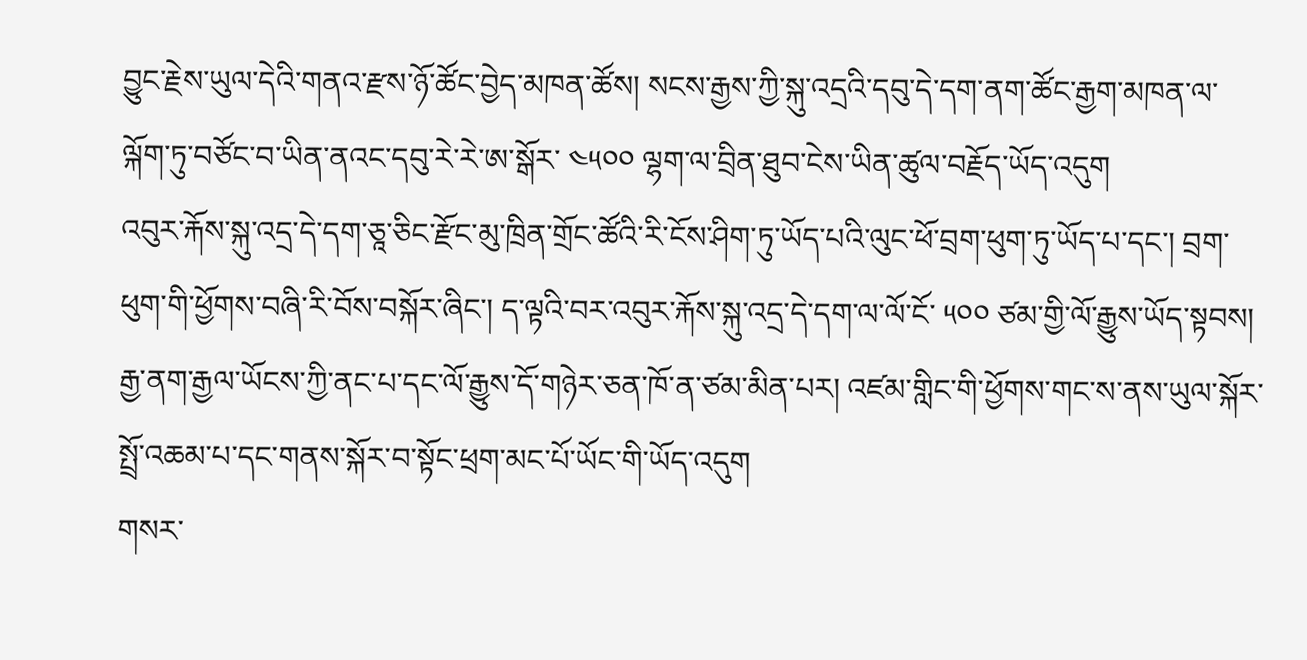བྱུང་རྗེས་ཡུལ་དེའི་གནའ་རྫས་ཉོ་ཚོང་བྱེད་མཁན་ཚོས། སངས་རྒྱས་ཀྱི་སྐུ་འདྲའི་དབུ་དེ་དག་ནག་ཚོང་རྒྱག་མཁན་ལ་ལྐོག་ཏུ་བཙོང་བ་ཡིན་ནའང་དབུ་རེ་རེ་ཨ་སྒོར་ ༤༥༠༠ ལྷག་ལ་བྲིན་ཐུབ་ངེས་ཡིན་ཚུལ་བརྗོད་ཡོད་འདུག
འབུར་རྐོས་སྐུ་འདྲ་དེ་དག་ཅཱ་ཅིང་རྫོང་མུ་ཁྲིན་གྲོང་ཚོའི་རི་ངོས་ཤིག་ཏུ་ཡོད་པའི་ལུང་ཕོ་བྲག་ཕུག་ཏུ་ཡོད་པ་དང་། བྲག་ཕུག་གི་ཕྱོགས་བཞི་རི་བོས་བསྐོར་ཞིང་། ད་ལྟའི་བར་འབུར་རྐོས་སྐུ་འདྲ་དེ་དག་ལ་ལོ་ངོ་ ༥༠༠ ཙམ་གྱི་ལོ་རྒྱུས་ཡོད་སྟབས། རྒྱ་ནག་རྒྱལ་ཡོངས་ཀྱི་ནང་པ་དང་ལོ་རྒྱུས་དོ་གཉེར་ཅན་ཁོ་ན་ཙམ་མིན་པར། འཛམ་གླིང་གི་ཕྱོགས་གང་ས་ནས་ཡུལ་སྐོར་སྤྲོ་འཆམ་པ་དང་གནས་སྐོར་བ་སྟོང་ཕྲག་མང་པོ་ཡོང་གི་ཡོད་འདུག
གསར་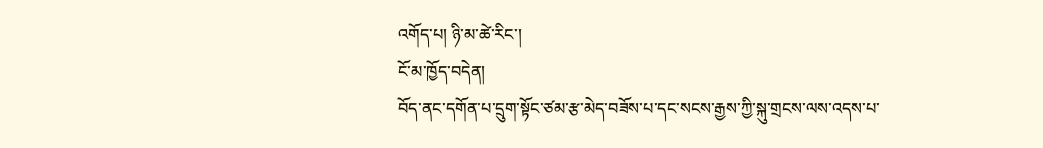འགོད་པ། ཉི་མ་ཚེ་རིང་།
ངོ་མ་ཁྱོད་བདེན།
བོད་ནང་དགོན་པ་དྲུག་སྟོང་ཙམ་རྩ་མེད་བཟོས་པ་དང་སངས་རྒྱས་ཀྱི་སྐུ་གྲངས་ལས་འདས་པ་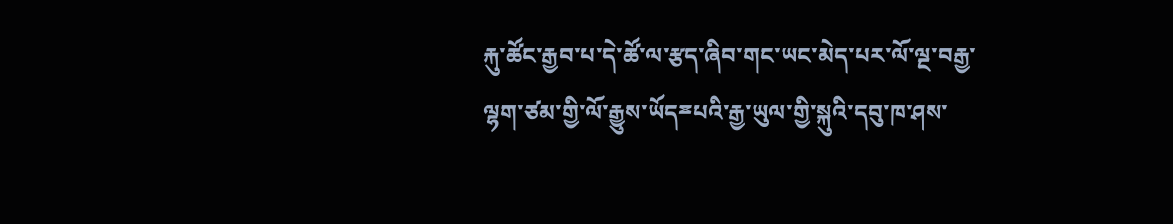རྐུ་ཚོང་རྒྱབ་པ་དེ་ཚོ་ལ་རྩད་ཞིབ་གང་ཡང་མེད་པར་ལོ་ལྔ་བརྒྱ་ལྷག་ཙམ་གྱི་ལོ་རྒྱུས་ཡོདྈཔའི་རྒྱ་ཡུལ་གྱི་སྐུའི་དབུ་ཁ་ཤས་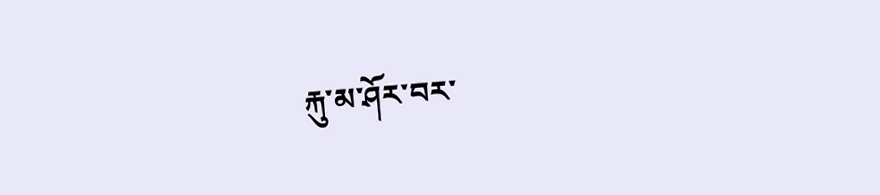རྐུ་མ་ཤོར་བར་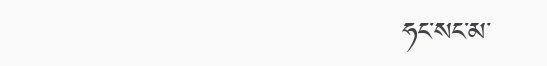ཧང་སང་མ་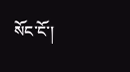སོང་ངོ་།